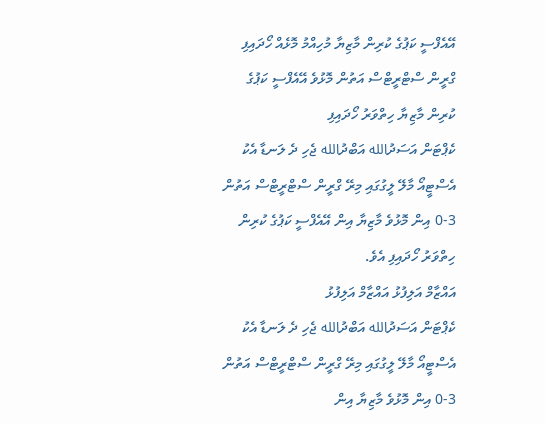އޭއެފްސީ ކަޕުގެ ކުރިން މާޒިޔާ މުހިއްމު މޮޅެއް ހޯދައިފި
ގްރީން ސްޓްރީޓްސް އަތުން މޮޅުވެ އޭއެފްސީ ކަޕުގެ ކުރިން މާޒިޔާ ހިތްވަރު ހޯދައިފި
ކެޕްޓަން އަސަދުالله އަބްދުالله ޖެހި ދެ ލަނޑާ އެކު އެސްޓީއޯ މާލޭ ލީގުގައި މިރޭ ގްރީން ސްޓްރީޓްސް އަތުން 3-0 އިން މޮޅުވެ މާޒިޔާ އިން އޭއެފްސީ ކަޕުގެ ކުރިން ހިތްވަރު ހޯދައިފި އެވެ.
އައްޒާމް އަލިފުޅު އައްޒާމް އަލިފުޅު
ކެޕްޓަން އަސަދުالله އަބްދުالله ޖެހި ދެ ލަނޑާ އެކު އެސްޓީއޯ މާލޭ ލީގުގައި މިރޭ ގްރީން ސްޓްރީޓްސް އަތުން 3-0 އިން މޮޅުވެ މާޒިޔާ އިން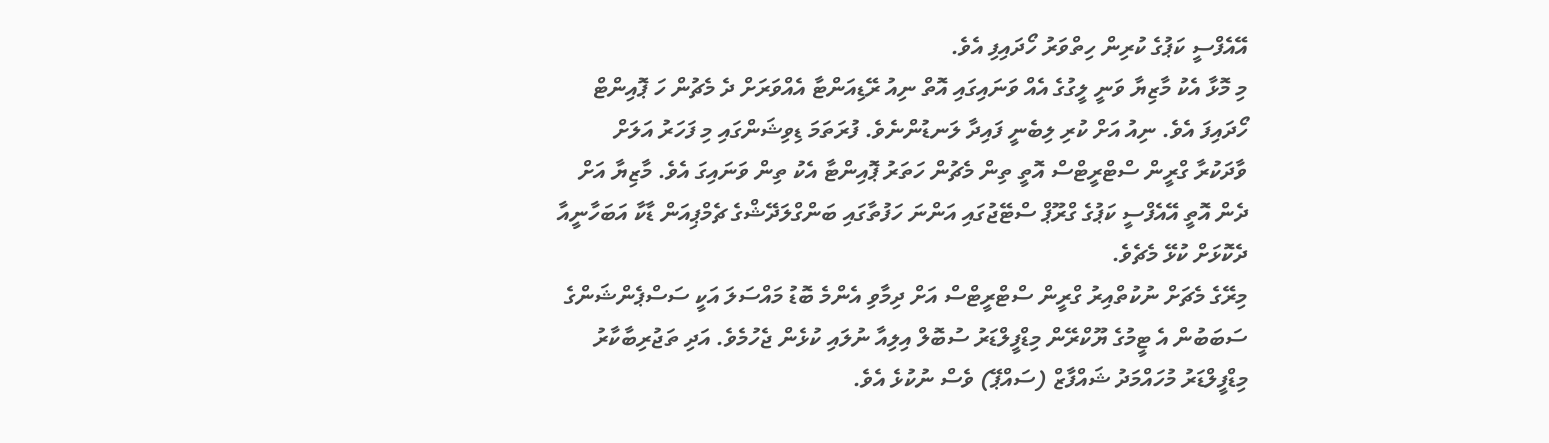އޭއެފްސީ ކަޕުގެ ކުރިން ހިތްވަރު ހޯދައިފި އެވެ.
މި މޮޅާ އެކު މާޒިޔާ ވަނީ ލީގުގެ އެއް ވަނައިގައި އޮތް ނިއު ރޭޑިއަންޓާ އެއްވަރަށް ދެ މެޗުން ހަ ޕޮއިންޓް ހޯދައިފަ އެވެ. ނިއު އަށް ކުރި ލިބެނީ ފައިދާ ލަނޑުންނެވެ. ފުރަތަމަ ޑިވިޝަންގައި މި ފަހަރު އަލަށް ވާދަކުރާ ގްރީން ސްޓްރީޓްސް އޮތީ ތިން މެޗުން ހަތަރު ޕޮއިންޓާ އެކު ތިން ވަނައިގަ އެވެ. މާޒިޔާ އަށް ދެން އޮތީ އޭއެފްސީ ކަޕުގެ ގްރޫޕް ސްޓޭޖުގައި އަންނަ ހަފުތާގައި ބަންގްލަދޭޝްގެ ޗެމްޕިއަން ޑާކާ އަބަހާނީއާ ދެކޮޅަށް ކުޅޭ މެޗެވެ.
މިރޭގެ މެޗަށް ނުކުތްއިރު ގްރީން ސްޓްރީޓްސް އަށް ދިމާވި އެންމެ ބޮޑު މައްސަލަ އަކީ ސަސްޕެންޝަންގެ ސަބަބުން އެ ޓީމުގެ ޔޫކްރޭން މިޑްފީލްޑަރު ސުބޮލް އިލިއާ ނުލައި ކުޅެން ޖެހުމެވެ. އަދި ތަޖުރިބާކާރު މިޑްފީލްޑަރު މުހައްމަދު ޝައްފާޒް (ސައްޕޭ) ވެސް ނުކުޅެ އެވެ.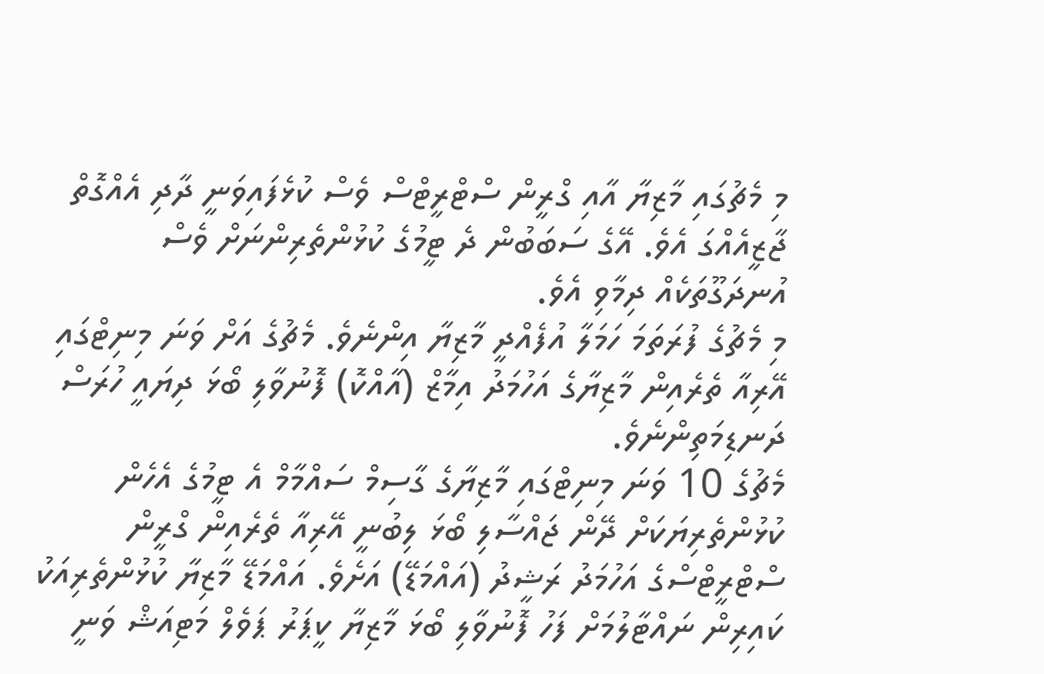މި މެޗުގައި މާޒިޔާ އާއި ގްރީން ސްޓްރީޓްސް ވެސް ކުޅެފައިވަނީ ދާދި އެއްގޮތް ޖާޒީއެއްގަ އެވެ. އޭގެ ސަބަބުން ދެ ޓީމުގެ ކުޅުންތެރިންނަށް ވެސް އުނދަގޫތަކެއް ދިމާވި އެވެ.
މި މެޗުގެ ފުރަތަމަ ހަމަލާ އުފެއްދީ މާޒިޔާ އިންނެވެ. މެޗުގެ އަށް ވަނަ މިނިޓްގައި އޭރިއާ ތެރެއިން މާޒިޔާގެ އަހުމަދު އިމާޒް (އާއްކޮ) ފޮނުވާލި ބޯޅަ ދިޔައީ ހުރަސް ދަނޑިމަތިންނެވެ.
މެޗުގެ 10 ވަނަ މިނިޓްގައި މާޒިޔާގެ ގާސިމް ސައްމާމް އެ ޓީމުގެ އެހެން ކުޅުންތެރިޔަކަށް ދޭން ޖައްސާލި ބޯޅަ ލިބުނީ އޭރިއާ ތެރެއިން ގްރީން ސްޓްރީޓްސްގެ އަހުމަދު ރަޝީދު (އައްމަޑޭ) އަށެވެ. އައްމަޑޭ މާޒިޔާ ކުޅުންތެރިއަކު ކައިރިން ނައްޓާލުމަށް ފަހު ފޮނުވާލި ބޯޅަ މާޒިޔާ ކީޕަރު ޕަވެލް މަޓިއަޝް ވަނީ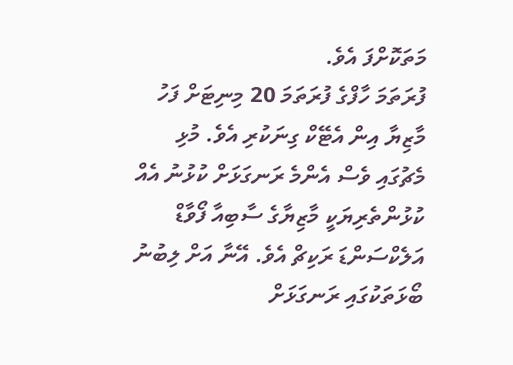މަތަކޮށްފަ އެވެ.
ފުރަތަމަ ހާފްގެ ފުރަތަމަ 20 މިނިޓަށް ފަހު މާޒިޔާ އިން އެޓޭކް ގިނަކުރި އެވެ. މުޅި މެޗުގައި ވެސް އެންމެ ރަނގަޅަށް ކުޅުނު އެއް ކުޅުންތެރިޔަކީ މާޒިޔާގެ ސާބިއާ ފޯވާޑް އަލެކްސަންޑަ ރަކިޗް އެވެ. އޭނާ އަށް ލިބުނު ބޯޅަތަކުގައި ރަނގަޅަށް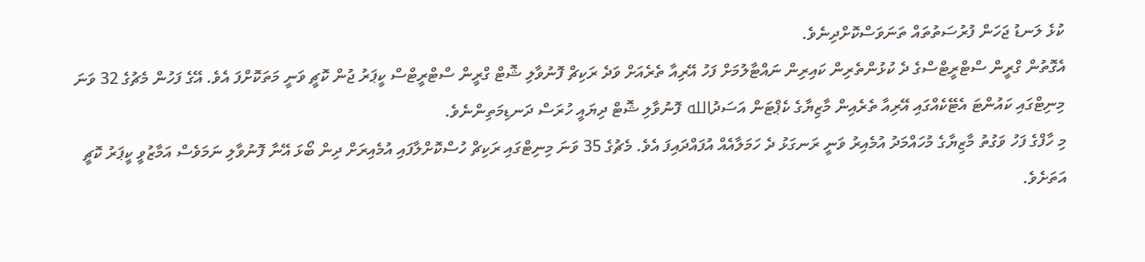ކުޅެ ލަނޑު ޖަހަން ފުރުސަތުތައް ތަނަވަސްކޮށްދިނެވެ.
އެގޮތުން ގްރީން ސްޓްރީޓްސްގެ ދެ ކުޅުންތެރިން ކައިރިން ނައްޓާލުމަށް ފަހު އޭރިއާ ތެރެއަށް ވަދެ ރަކިޗް ފޮނުވާލި ޝޮޓް ގްރީން ސްޓްރީޓްސް ކީޕަރު ޖުން ކޮޗީ ވަނީ މަތަކޮށްފަ އެވެ. އޭގެ ފަހުން މެޗުގެ 32 ވަނަ މިނިޓްގައި ކައުންޓަ އެޓޭކެއްގައި އޭރިއާ ތެރެއިން މާޒިޔާގެ ކެޕްޓަން އަސަދުالله ފޮނުވާލި ޝޮޓް ދިޔައީ ހުރަސް ދަނޑިމަތިންނެވެ.
މި ހާފްގެ ފަހު ވަގުތު މާޒިޔާގެ މުހައްމަދު އުމެއިރު ވަނީ ރަނގަޅު ދެ ހަމަލާއެއް އުފައްދައިފަ އެވެ. މެޗުގެ 35 ވަނަ މިނިޓްގައި ރަކިޗް ހުސްކޮށްލާފައި އުމެއިރަށް ދިން ބޯޅަ އޭނާ ފޮނުވާލި ނަމަވެސް އަމާޒުވީ ކީޕަރު ކޮޗީ އަތަށެވެ.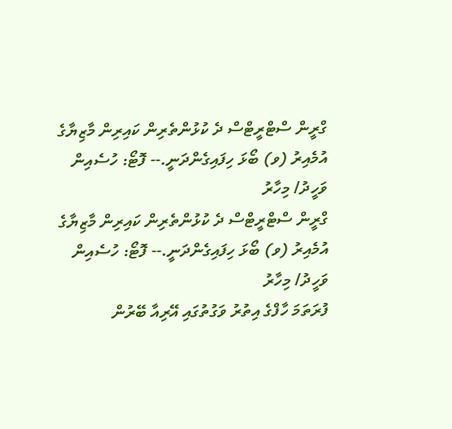ގްރީން ސްޓްރީޓްސް ދެ ކުޅުންތެރިން ކައިރިން މާޒިޔާގެ އުމެއިރު (ވ) ބޯޅަ ހިފައިގެންދަނީ.-- ފޮޓޯ: ހުސެއިން ވަހީދު/ މިހާރު
ގްރީން ސްޓްރީޓްސް ދެ ކުޅުންތެރިން ކައިރިން މާޒިޔާގެ އުމެއިރު (ވ) ބޯޅަ ހިފައިގެންދަނީ.-- ފޮޓޯ: ހުސެއިން ވަހީދު/ މިހާރު
ފުރަތަމަ ހާފްގެ އިތުރު ވަގުތުގައި އޭރިއާ ބޭރުން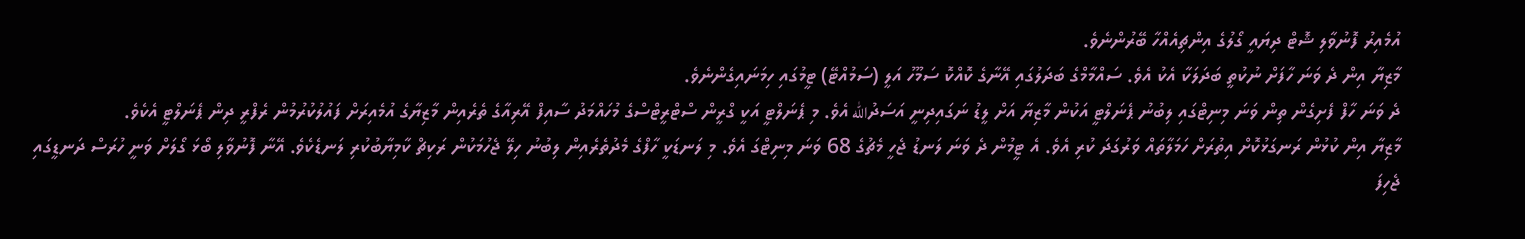އުމެއިރު ފޮނުވާލި ޝޮޓް ދިޔައީ ގޯލުގެ އިންޗިއެއްހާ ބޭރުންނެވެ.
މާޒިޔާ އިން ދެ ވަނަ ހާފަށް ނުކުތީ ބަދަލަކާ އެކު އެވެ. ސައްމާމްގެ ބަދަލުގައި އޭނާގެ ކޮއްކޮ ސަމޫހު އަލީ (ސަމުއްޓޭ) ޓީމުގައި ހިމަނައިގެންނެވެ.
ދެ ވަނަ ހާފް ފެށިގެން ތިން ވަނަ މިނިޓްގައި ލިބުނު ޕެނަލްޓީ އަކުން މާޒިޔާ އަށް ލީޑު ނަގައިދިނީ އަސަދުالله އެވެ. މި ޕެނަލްޓީ އަކީ ގްރީން ސްޓްރީޓްސްގެ މުހައްމަދު ސާއިފް އޭރިއާގެ ތެރެއިން މާޒިޔާގެ އުމެއިރަށް ފައުލުކުރުމުން ރެފްރީ ދިން ޕެނަލްޓީ އެކެވެ.
މާޒިޔާ އިން ކުޅުން ރަނގަޅުކޮށް އިތުރަށް ހަމަލާތައް ވަރުގަދަ ކުރި އެވެ. އެ ޓީމުން ދެ ވަނަ ލަނޑު ޖެހީ މެޗުގެ 68 ވަނަ މިނިޓްގަ އެވެ. މި ލަނޑަކީ ހާފްގެ މެދުތެރެއިން ލިބުނު ހިލޭ ޖެހުމަކުން ރަކިޗް ކާމިޔާބުކުރި ލަނޑެކެވެ. އޭނާ ފޮނުވާލި ބޯޅަ ގޯލަށް ވަނީ ހުރަސް ދަނޑީގައި ޖެހިފަ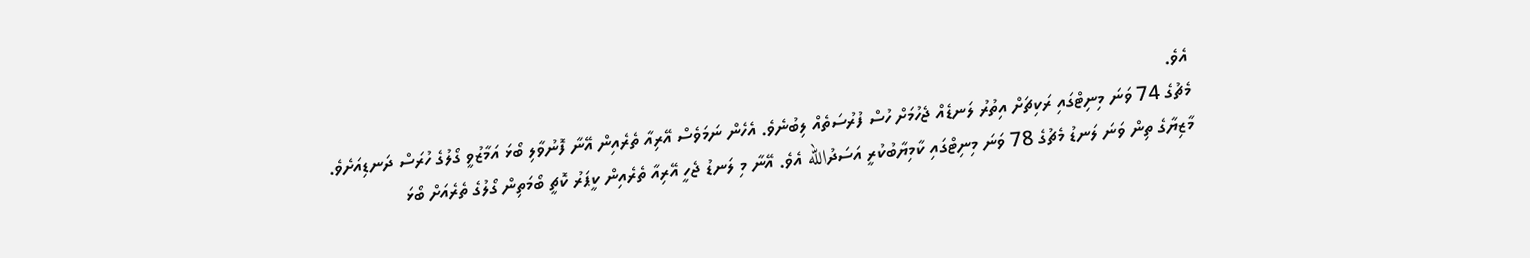އެވެ.
މެޗުގެ 74 ވަނަ މިނިޓްގައި ރަކިޗަށް އިތުރު ލަނޑެއް ޖެހުމަށް ހުސް ފުރުސަތެއް ލިބުނެވެ. އެހެން ނަމަވެސް އޭރިއާ ތެރެއިން އޭނާ ފޮނުވާލި ބޯޅަ އަމާޒުވީ ގޯލުގެ ހުރަސް ދަނޑިއަށެވެ.
މާޒިޔާގެ ތިން ވަނަ ލަނޑު މެޗުގެ 78 ވަނަ މިނިޓްގައި ކާމިޔާބުކުރީ އަސަދުالله އެވެ. އޭނާ މި ލަނޑު ޖެހީ އޭރިއާ ތެރެއިން ކީޕަރު ކޮޗީ ބޯމަތިން ގޯލުގެ ތެރެއަށް ބޯޅަ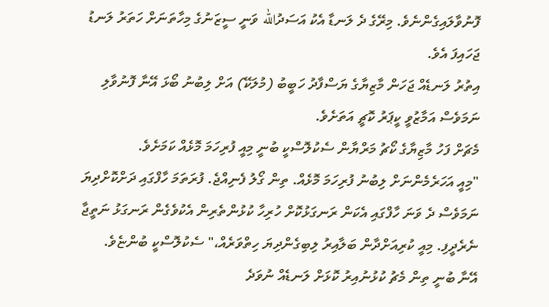ފޮނުވާލައިގެންނެވެ. މިރޭގެ ދެ ލަނޑާ އެކު އަސަދުالله ވަނީ ސީޒަނުގެ މިހާތަނަށް ހަތަރު ލަނޑު ޖަހައިފަ އެވެ.
އިތުރު ލަނޑެއް ޖަހަން މާޒިޔާގެ ޔަސްފާދު ހަބީބު (މުލަކޭ) އަށް ލިބުނު ބޯޅަ އޭނާ ފޮނުވާލި ނަމަވެސް އަމާޒުވީ ކީޕަރު ކޮޗީ އަތަށެވެ.
މެޗަށް ފަހު މާޒިޔާގެ ކޯޗު މަރްޔާން ސެކުލޮސްކީ ބުނީ މިއީ ފުރިހަމަ މޮޅެއް ކަމަށެވެ.
"މިއީ އަހަރެމެންނަށް ލިބުނު ފުރިހަމަ މޮޅެއް. ތިން ގޯލު ފެނިއްޖެ. ފުރަތަމަ ހާފްގައި ދަށްކޮށްދިޔަ ނަމަވެސް ދެ ވަނަ ހާފްގައި އެކަން ރަނގަޅުކޮށް ހުރިހާ ކުޅުންތެރިން އެކުވެގެން ރަނގަޅު ނަތީޖާ ނެރެދީފި. މިއީ ކުރިއަށްދާން ބަލާއިރު ލިބިގެންދިޔަ ހިތްވަރެއް،" ސެކުލޮސްކީ ބުންޏެވެ.
އޭނާ ބުނީ ތިން މެޗު ކުޅުނުއިރު ކޮޅަށް ލަނޑެއް ނުވަދެ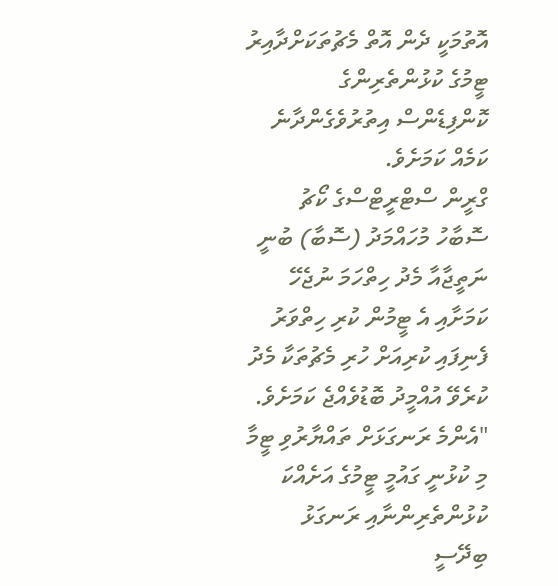އޮތުމަކީ ދެން އޮތް މެޗުތަކަށްދާއިރު ޓީމުގެ ކުޅުންތެރިންގެ ކޮންފިޑެންސް އިތުރުވެގެންދާނެ ކަމެއް ކަމަށެވެ.
ގްރީން ސްޓްރީޓްސްގެ ކޯޗު ސޮބާހު މުހައްމަދު (ސޮބާ) ބުނީ ނަތީޖާއާ މެދު ހިތްހަމަ ނުޖެހޭ ކަމަށާއި އެ ޓީމުން ކުރި ހިތްވަރު ފެނިފައި ކުރިއަށް ހުރި މެޗުތަކާ މެދު ކުރެވޭ އުއްމީދު ބޮޑުވެއްޖެ ކަމަށެވެ.
"އެންމެ ރަނގަޅަށް ތައްޔާރުވި ޓީމާ މި ކުޅުނީ ގައުމީ ޓީމުގެ އަށެއްކަ ކުޅުންތެރިންނާއި ރަނގަޅު ބިދޭސީ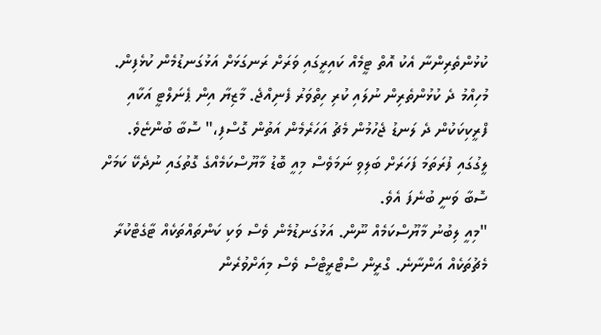ކުޅުންތެރިންނާ އެކު އޮތް ޓީމެއް ކައިރީގައި ވަރަށް ރަނގަޅަށް އަޅުގަނޑުމެން ކުޅެފިން. މުހިއްމު ދެ ކުޅުންތެރިން ނުލައި ކުރި ހިތްވަރު ފެނިއްޖެ. މާޒިޔާ އިން ޕެނަލްޓީ އަކާއި ފްރީކިކަކުން ދެ ލަނޑު ޖެހުމުން މެޗު އަހަރެމެން އަތުން ގޮސްފި،" ސޮބާ ބުންޏެވެ.
ލީގުގައި ފުރަތަމަ ފަހަރަށް ބަލިވި ނަމަވެސް މިއީ ބޮޑު މާޔޫސްކަމެއްގެ ގޮތުގައި ނުދެކޭ ކަމަށް ސޮބާ ވަނީ ބުނެފަ އެވެ.
"މިއީ ލިބުނު މާޔޫސްކަމެއް ނޫން. އަޅުގަނޑުމެން ވެސް ވަކި ކަންތައްތަކެއް ޓާގެޓްކުރާ މެޗުތަކެއް އަންނާނެ. ގްރީން ސްޓްރީޓްސް ވެސް މިއަށްވުރެން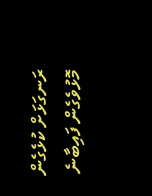ރަނގަޅަށް ކުޅެގެން މޮޅުވެގެން ފައިބާނެ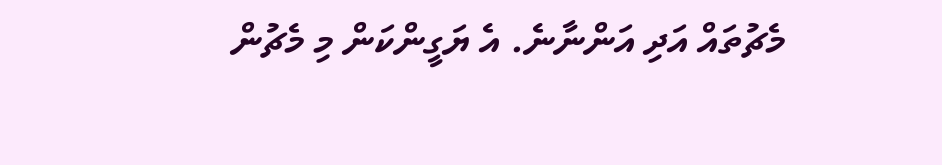މެޗުތައް އަދި އަންނާނެ. އެ ޔަގީންކަން މި މެޗުން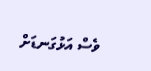ވެސް އަޅުގަނޑަށް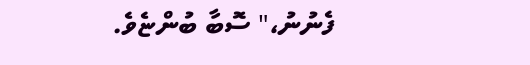ފެނުނު،" ސޮބާ ބުންޏެވެ.